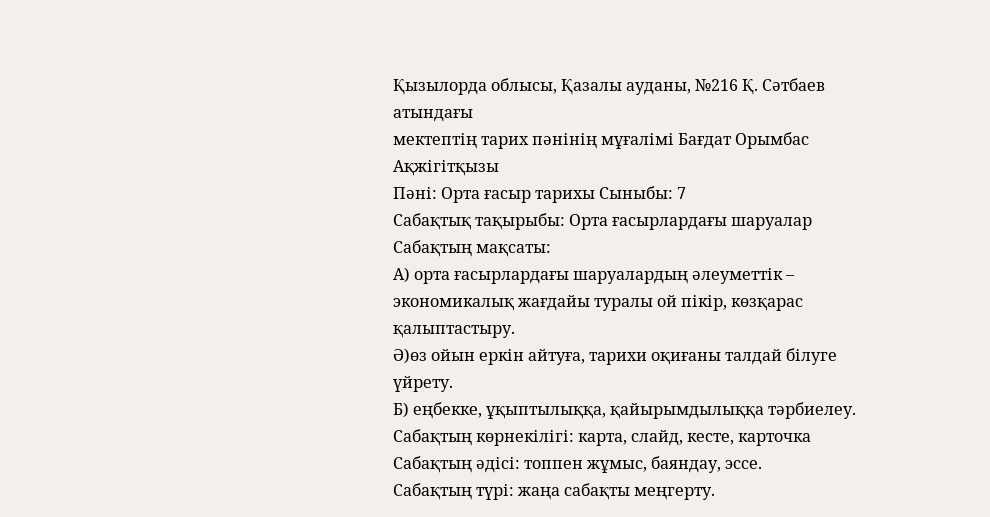Қызылорда облысы, Қазалы ауданы, №216 Қ. Сәтбаев атындағы
мектептің тарих пәнінің мұғалімі Бағдат Орымбас Ақжігітқызы
Пәні: Орта ғасыр тарихы Сыныбы: 7
Сабақтық тақырыбы: Орта ғасырлардағы шаруалар
Сабақтың мақсаты:
А) орта ғасырлардағы шаруалардың әлеуметтік – экономикалық жағдайы туралы ой пікір, көзқарас қалыптастыру.
Ә)өз ойын еркін айтуға, тарихи оқиғаны талдай білуге үйрету.
Б) еңбекке, ұқыптылыққа, қайырымдылыққа тәрбиелеу.
Сабақтың көрнекілігі: карта, слайд, кесте, карточка
Сабақтың әдісі: топпен жұмыс, баяндау, эссе.
Сабақтың түрі: жаңа сабақты меңгерту.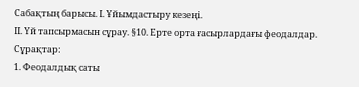Сабақтың барысы. І. Ұйымдастыру кезеңі.
ІІ. Үй тапсырмасын сұрау. §10. Ерте орта ғасырлардағы феодалдар.
Сұрақтар:
1. Феодалдық саты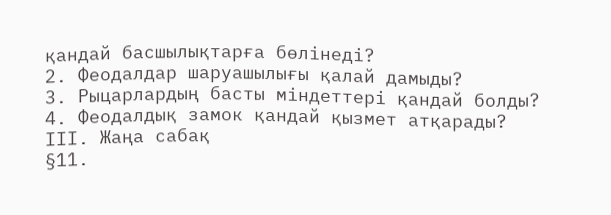қандай басшылықтарға бөлінеді?
2. Феодалдар шаруашылығы қалай дамыды?
3. Рыцарлардың басты міндеттері қандай болды?
4. Феодалдық замок қандай қызмет атқарады?
ІІІ. Жаңа сабақ
§11.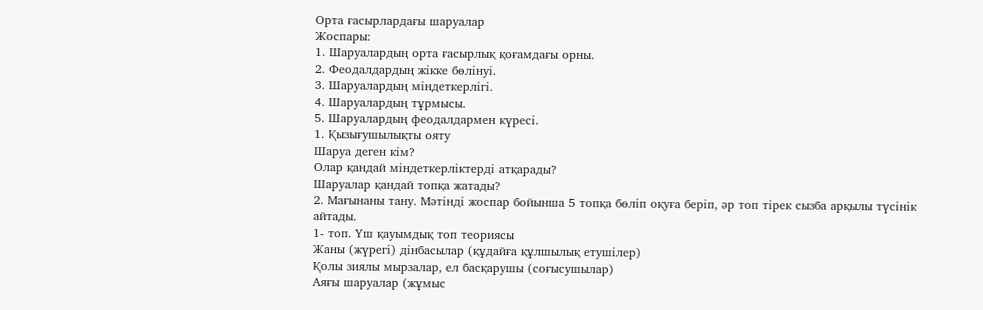Орта ғасырлардағы шаруалар
Жоспары:
1. Шаруалардың орта ғасырлық қоғамдағы орны.
2. Феодалдардың жікке бөлінуі.
3. Шаруалардың міндеткерлігі.
4. Шаруалардың тұрмысы.
5. Шаруалардың феодалдармен күресі.
1. Қызығушылықты ояту
Шаруа деген кім?
Олар қандай міндеткерліктерді атқарады?
Шаруалар қандай топқа жатады?
2. Мағынаны тану. Мәтінді жоспар бойынша 5 топқа бөліп оқуға беріп, әр топ тірек сызба арқылы түсінік айтады.
1- топ. Үш қауымдық топ теориясы
Жаны (жүрегі) дінбасылар (құдайға құлшылық етушілер)
Қолы зиялы мырзалар, ел басқарушы (соғысушылар)
Аяғы шаруалар (жұмыс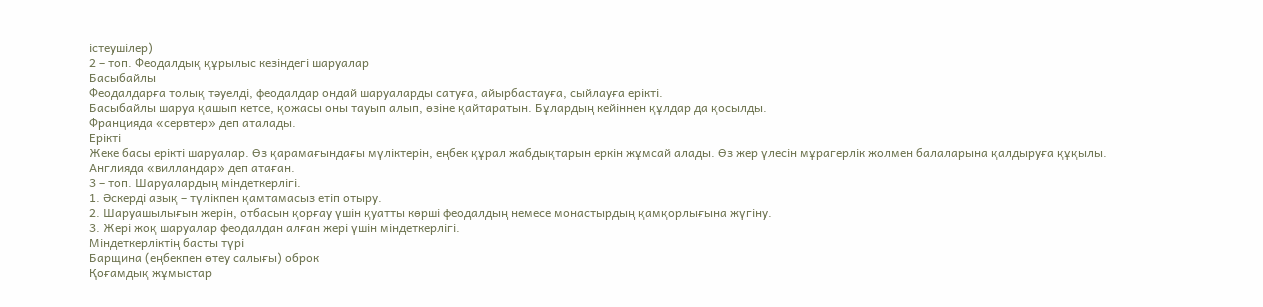істеушілер)
2 – топ. Феодалдық құрылыс кезіндегі шаруалар
Басыбайлы
Феодалдарға толық тәуелді, феодалдар ондай шаруаларды сатуға, айырбастауға, сыйлауға ерікті.
Басыбайлы шаруа қашып кетсе, қожасы оны тауып алып, өзіне қайтаратын. Бұлардың кейіннен құлдар да қосылды.
Францияда «сервтер» деп аталады.
Ерікті
Жеке басы ерікті шаруалар. Өз қарамағындағы мүліктерін, еңбек құрал жабдықтарын еркін жұмсай алады. Өз жер үлесін мұрагерлік жолмен балаларына қалдыруға құқылы.
Англияда «вилландар» деп атаған.
3 – топ. Шаруалардың міндеткерлігі.
1. Әскерді азық – түлікпен қамтамасыз етіп отыру.
2. Шаруашылығын жерін, отбасын қорғау үшін қуатты көрші феодалдың немесе монастырдың қамқорлығына жүгіну.
3. Жері жоқ шаруалар феодалдан алған жері үшін міндеткерлігі.
Міндеткерліктің басты түрі
Барщина (еңбекпен өтеу салығы) оброк
Қоғамдық жұмыстар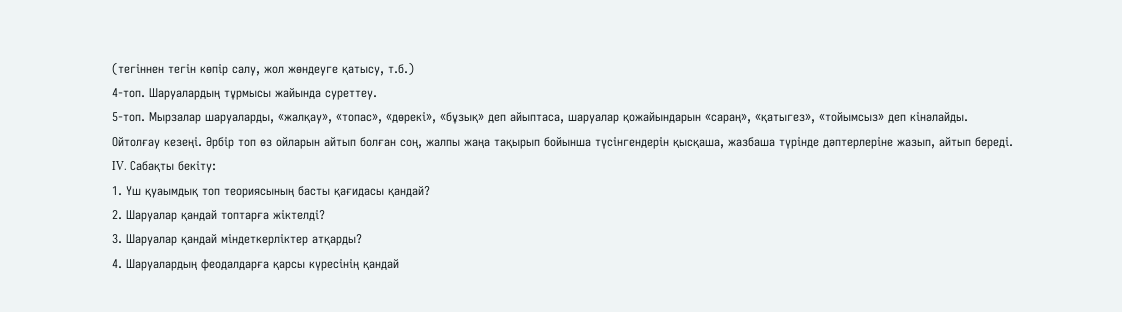(тегіннен тегін көпір салу, жол жөндеуге қатысу, т.б.)
4-топ. Шаруалардың тұрмысы жайында суреттеу.
5-топ. Мырзалар шаруаларды, «жалқау», «топас», «дөрекі», «бұзық» деп айыптаса, шаруалар қожайындарын «сараң», «қатыгез», «тойымсыз» деп кінәлайды.
Ойтолғау кезеңі. Әрбір топ өз ойларын айтып болған соң, жалпы жаңа тақырып бойынша түсінгендерін қысқаша, жазбаша түрінде дәптерлеріне жазып, айтып береді.
IV. Сабақты бекіту:
1. Үш қуаымдық топ теориясының басты қағидасы қандай?
2. Шаруалар қандай топтарға жіктелді?
3. Шаруалар қандай міндеткерліктер атқарды?
4. Шаруалардың феодалдарға қарсы күресінің қандай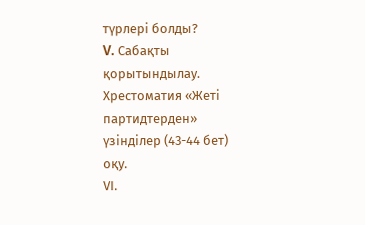түрлері болды?
V. Сабақты қорытындылау. Хрестоматия «Жеті партидтерден» үзінділер (43-44 бет) оқу.
VІ.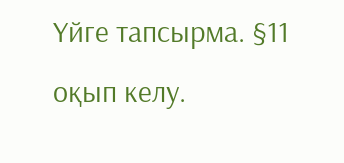Үйге тапсырма. §11 оқып келу.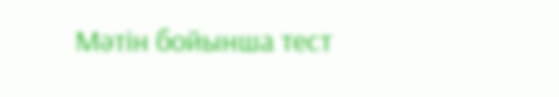Мәтін бойынша тест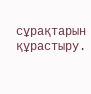сұрақтарын құрастыру.